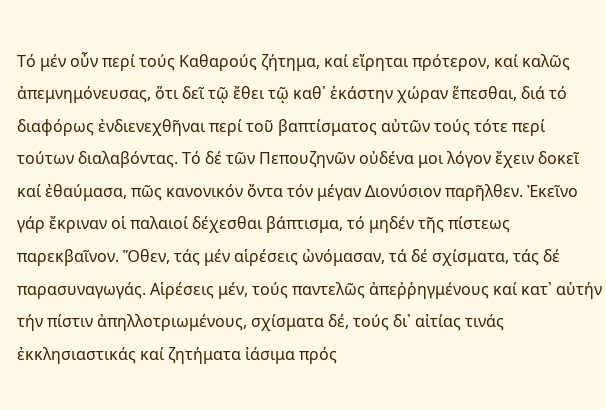Τό μέν οὖν περί τούς Καθαρούς ζήτημα, καί εἴρηται πρότερον, καί καλῶς ἀπεμνημόνευσας, ὅτι δεῖ τῷ ἔθει τῷ καθ᾿ ἑκάστην χώραν ἕπεσθαι, διά τό διαφόρως ἐνδιενεχθῆναι περί τοῦ βαπτίσματος αὐτῶν τούς τότε περί τούτων διαλαβόντας. Τό δέ τῶν Πεπουζηνῶν οὐδένα μοι λόγον ἔχειν δοκεῖ καί ἐθαύμασα, πῶς κανονικόν ὄντα τόν μέγαν Διονύσιον παρῆλθεν. Ἐκεῖνο γάρ ἔκριναν οἱ παλαιοί δέχεσθαι βάπτισμα, τό μηδέν τῆς πίστεως παρεκβαῖνον. Ὅθεν, τάς μέν αἱρέσεις ὠνόμασαν, τά δέ σχίσματα, τάς δέ παρασυναγωγάς. Αἱρέσεις μέν, τούς παντελῶς ἀπεῤῥηγμένους καί κατ᾿ αὐτήν τήν πίστιν ἀπηλλοτριωμένους, σχίσματα δέ, τούς δι᾿ αἰτίας τινάς ἐκκλησιαστικάς καί ζητήματα ἰάσιμα πρός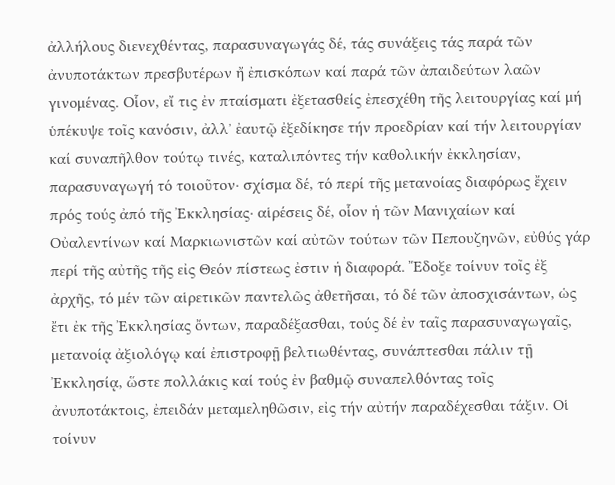ἀλλήλους διενεχθέντας, παρασυναγωγάς δέ, τάς συνάξεις τάς παρά τῶν ἀνυποτάκτων πρεσβυτέρων ἤ ἐπισκόπων καί παρά τῶν ἀπαιδεύτων λαῶν γινομένας. Οἷον, εἴ τις ἐν πταίσματι ἐξετασθείς ἐπεσχέθη τῆς λειτουργίας καί μή ὑπέκυψε τοῖς κανόσιν, ἀλλ᾿ ἐαυτῷ ἐξεδίκησε τήν προεδρίαν καί τήν λειτουργίαν καί συναπῆλθον τούτῳ τινές, καταλιπόντες τήν καθολικήν ἐκκλησίαν, παρασυναγωγή τό τοιοῦτον· σχίσμα δέ, τό περί τῆς μετανοίας διαφόρως ἔχειν πρός τούς ἀπό τῆς Ἐκκλησίας· αἱρέσεις δέ, οἷον ἡ τῶν Μανιχαίων καί Οὐαλεντίνων καί Μαρκιωνιστῶν καί αὐτῶν τούτων τῶν Πεπουζηνῶν, εὐθύς γάρ περί τῆς αὐτῆς τῆς εἰς Θεόν πίστεως ἐστιν ἡ διαφορά. Ἔδοξε τοίνυν τοῖς ἐξ ἀρχῆς, τό μέν τῶν αἱρετικῶν παντελῶς ἀθετῆσαι, τό δέ τῶν ἀποσχισάντων, ὡς ἔτι ἐκ τῆς Ἐκκλησίας ὄντων, παραδέξασθαι, τούς δέ ἐν ταῖς παρασυναγωγαῖς, μετανοίᾳ ἀξιολόγῳ καί ἐπιστροφῇ βελτιωθέντας, συνάπτεσθαι πάλιν τῇ Ἐκκλησίᾳ, ὥστε πολλάκις καί τούς ἐν βαθμῷ συναπελθόντας τοῖς ἀνυποτάκτοις, ἐπειδάν μεταμεληθῶσιν, εἰς τήν αὐτήν παραδέχεσθαι τάξιν. Οἱ τοίνυν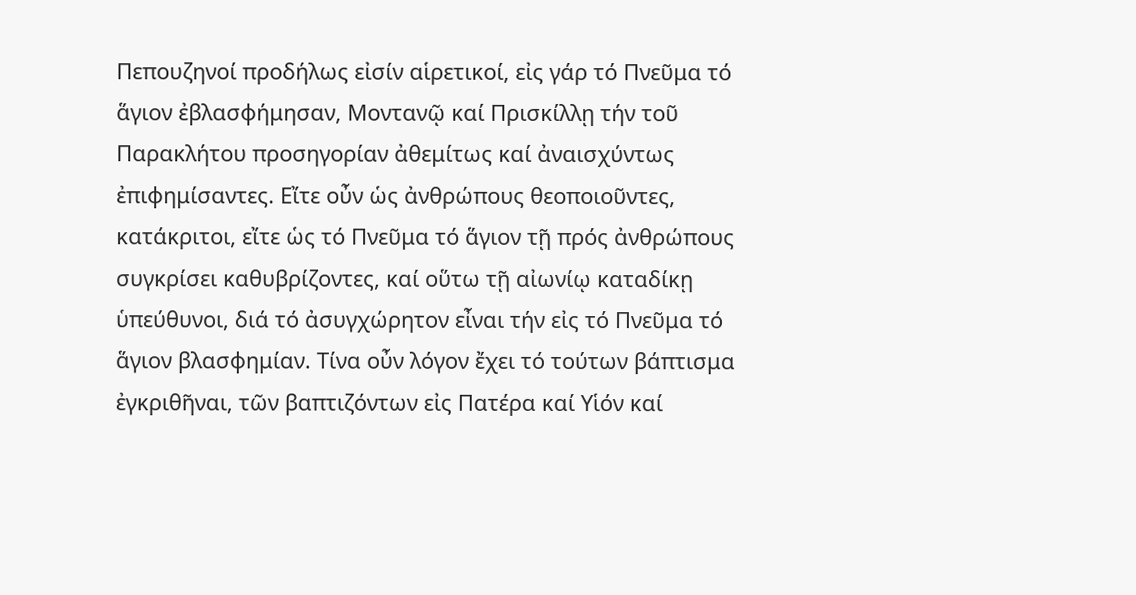Πεπουζηνοί προδήλως εἰσίν αἱρετικοί, εἰς γάρ τό Πνεῦμα τό ἅγιον ἐβλασφήμησαν, Μοντανῷ καί Πρισκίλλῃ τήν τοῦ Παρακλήτου προσηγορίαν ἀθεμίτως καί ἀναισχύντως ἐπιφημίσαντες. Εἴτε οὖν ὡς ἀνθρώπους θεοποιοῦντες, κατάκριτοι, εἴτε ὡς τό Πνεῦμα τό ἅγιον τῇ πρός ἀνθρώπους συγκρίσει καθυβρίζοντες, καί οὕτω τῇ αἰωνίῳ καταδίκῃ ὑπεύθυνοι, διά τό ἀσυγχώρητον εἶναι τήν εἰς τό Πνεῦμα τό ἅγιον βλασφημίαν. Τίνα οὖν λόγον ἔχει τό τούτων βάπτισμα ἐγκριθῆναι, τῶν βαπτιζόντων εἰς Πατέρα καί Υἱόν καί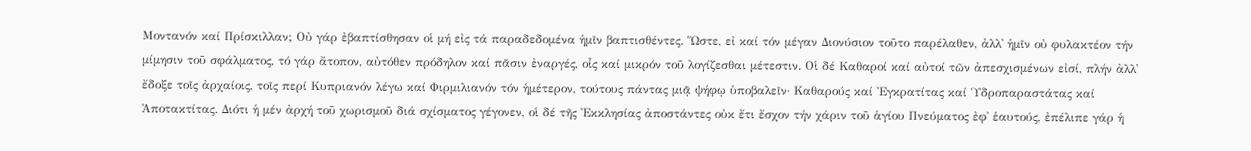Μοντανόν καί Πρίσκιλλαν; Οὐ γάρ ἐβαπτίσθησαν οἱ μή εἰς τά παραδεδομένα ἡμῖν βαπτισθέντες. Ὥστε, εἰ καί τόν μέγαν Διονύσιον τοῦτο παρέλαθεν, ἀλλ᾿ ἡμῖν οὐ φυλακτέον τήν μίμησιν τοῦ σφάλματος, τό γάρ ἄτοπον, αὐτόθεν πρόδηλον καί πᾶσιν ἐναργές, οἷς καί μικρόν τοῦ λογίζεσθαι μέτεστιν. Οἱ δέ Καθαροί καί αὐτοί τῶν ἀπεσχισμένων εἰσί, πλήν ἀλλ᾿ ἔδοξε τοῖς ἀρχαίοις, τοῖς περί Κυπριανόν λέγω καί Φιρμιλιανόν τόν ἡμέτερον, τούτους πάντας μιᾷ ψήφῳ ὑποβαλεῖν· Καθαρούς καί Ἐγκρατίτας καί Ὑδροπαραστάτας καί Ἀποτακτίτας. Διότι ἡ μέν ἀρχή τοῦ χωρισμοῦ διά σχίσματος γέγονεν, οἱ δέ τῆς Ἐκκλησίας ἀποστάντες οὐκ ἔτι ἔσχον τήν χάριν τοῦ ἁγίου Πνεύματος ἐφ᾿ ἑαυτούς, ἐπέλιπε γάρ ἡ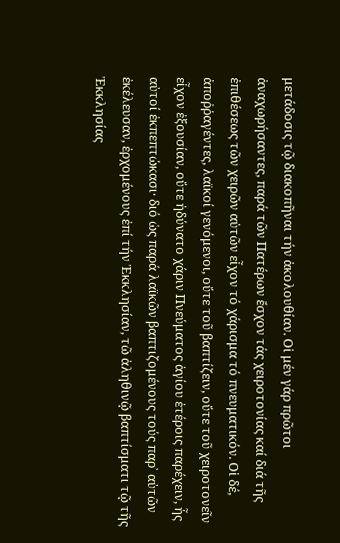μετάδοσις τῷ διακοπῆναι τήν ἀκολουθίαν. Οἱ μέν γάρ πρῶτοι ἀναχωρήσαντες, παρά τῶν Πατέρων ἔσχον τάς χειροτονίας καί διά τῆς ἐπιθέσεως τῶν χειρῶν αὐτῶν εἶχον τό χάρισμα τό πνευματικόν. Οἱ δέ, ἀποῤῥαγέντες, λαϊκοί γενόμενοι, οὔτε τοῦ βαπτίζειν, οὔτε τοῦ χειροτονεῖν εἶχον ἐξουσίαν, οὔτε ἠδύνατο χάριν Πνεύματος ἁγίου ἑτέροις παρέχειν, ἧς αὐτοί ἐκπεπτώκασι· διό ὡς παρά λαϊκῶν βαπτιζομένους τούς παρ᾿ αὐτῶν ἐκέλευσαν, ἐρχομένους ἐπί τήν Ἐκκλησίαν, τῶ ἀληθινῷ βαπτίσματι τῷ τῆς Ἐκκλησίας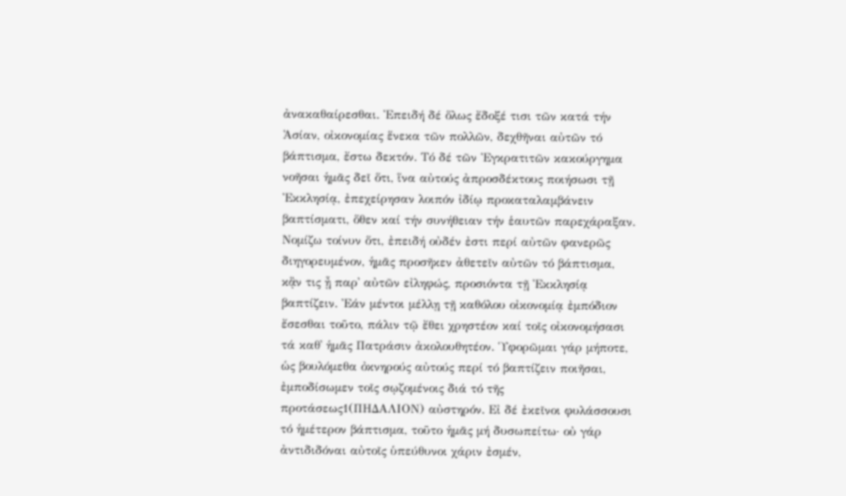ἀνακαθαίρεσθαι. Ἐπειδή δέ ὅλως ἔδοξέ τισι τῶν κατά τήν Ἀσίαν, οἰκονομίας ἕνεκα τῶν πολλῶν, δεχθῆναι αὐτῶν τό βάπτισμα, ἔστω δεκτόν. Τό δέ τῶν Ἐγκρατιτῶν κακούργημα νοῆσαι ἡμᾶς δεῖ ὅτι, ἵνα αὐτούς ἀπροσδέκτους ποιήσωσι τῇ Ἐκκλησίᾳ, ἐπεχείρησαν λοιπόν ἰδίῳ προκαταλαμβάνειν βαπτίσματι, ὅθεν καί τήν συνήθειαν τήν ἑαυτῶν παρεχάραξαν. Νομίζω τοίνυν ὅτι, ἐπειδή οὐδέν ἐστι περί αὐτῶν φανερῶς διηγορευμένον, ἡμᾶς προσῆκεν ἀθετεῖν αὐτῶν τό βάπτισμα, κᾂν τις ᾖ παρ᾿ αὐτῶν εἰληφώς, προσιόντα τῇ Ἐκκλησίᾳ βαπτίζειν. Ἐάν μέντοι μέλλῃ τῇ καθόλου οἰκονομίᾳ ἐμπόδιον ἔσεσθαι τοῦτο, πάλιν τῷ ἔθει χρηστέον καί τοῖς οἰκονομήσασι τά καθ᾽ ἡμᾶς Πατράσιν ἀκολουθητέον. Ὑφορῶμαι γάρ μήποτε, ὡς βουλόμεθα ὀκνηρούς αὐτούς περί τό βαπτίζειν ποιῆσαι, ἐμποδίσωμεν τοῖς σῳζομένοις διά τό τῆς προτάσεως1(ΠΗΔΑΛΙΟΝ) αὐστηρόν. Εἰ δέ ἐκεῖνοι φυλάσσουσι τό ἡμέτερον βάπτισμα, τοῦτο ἡμᾶς μή δυσωπείτω· οὐ γάρ ἀντιδιδόναι αὐτοῖς ὑπεύθυνοι χάριν ἐσμέν,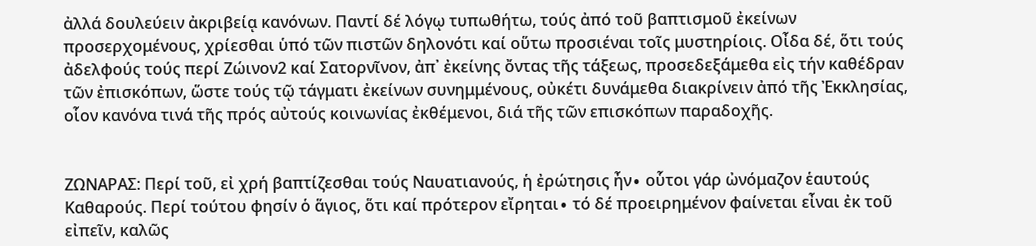ἀλλά δουλεύειν ἀκριβείᾳ κανόνων. Παντί δέ λόγῳ τυπωθήτω, τούς ἀπό τοῦ βαπτισμοῦ ἐκείνων προσερχομένους, χρίεσθαι ὑπό τῶν πιστῶν δηλονότι καί οὕτω προσιέναι τοῖς μυστηρίοις. Οἶδα δέ, ὅτι τούς ἀδελφούς τούς περί Ζώινον2 καί Σατορνῖνον, ἀπ᾿ ἐκείνης ὄντας τῆς τάξεως, προσεδεξάμεθα εἰς τήν καθέδραν τῶν ἐπισκόπων, ὥστε τούς τῷ τάγματι ἐκείνων συνημμένους, οὐκέτι δυνάμεθα διακρίνειν ἀπό τῆς Ἐκκλησίας, οἷον κανόνα τινά τῆς πρός αὐτούς κοινωνίας ἐκθέμενοι, διά τῆς τῶν επισκόπων παραδοχῆς.


ΖΩΝΑΡΑΣ: Περί τοῦ, εἰ χρή βαπτίζεσθαι τούς Ναυατιανούς, ἡ ἐρώτησις ἦν∙ οὗτοι γάρ ὠνόμαζον ἑαυτούς Καθαρούς. Περί τούτου φησίν ὁ ἅγιος, ὅτι καί πρότερον εἴρηται∙ τό δέ προειρημένον φαίνεται εἶναι ἐκ τοῦ εἰπεῖν, καλῶς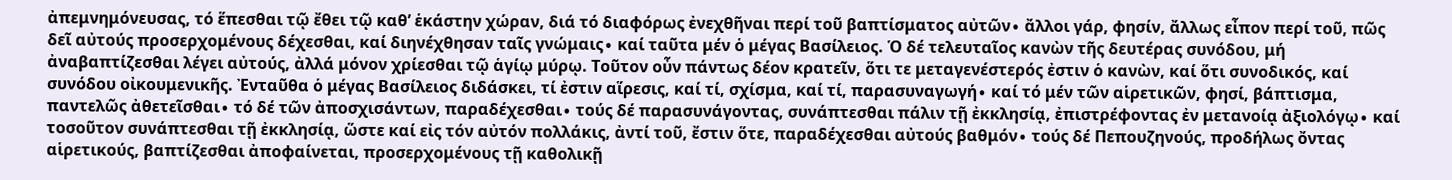ἀπεμνημόνευσας, τό ἕπεσθαι τῷ ἔθει τῷ καθ’ ἑκάστην χώραν, διά τό διαφόρως ἐνεχθῆναι περί τοῦ βαπτίσματος αὐτῶν∙ ἄλλοι γάρ, φησίν, ἄλλως εἶπον περί τοῦ, πῶς δεῖ αὐτούς προσερχομένους δέχεσθαι, καί διηνέχθησαν ταῖς γνώμαις∙ καί ταῦτα μέν ὁ μέγας Βασίλειος. Ὁ δέ τελευταῖος κανὼν τῆς δευτέρας συνόδου, μή ἀναβαπτίζεσθαι λέγει αὐτούς, ἀλλά μόνον χρίεσθαι τῷ ἁγίῳ μύρῳ. Τοῦτον οὖν πάντως δέον κρατεῖν, ὅτι τε μεταγενέστερός ἐστιν ὁ κανὼν, καί ὅτι συνοδικός, καί συνόδου οἰκουμενικῆς. Ἐνταῦθα ὁ μέγας Βασίλειος διδάσκει, τί ἐστιν αἵρεσις, καί τί, σχίσμα, καί τί, παρασυναγωγή∙ καί τό μέν τῶν αἱρετικῶν, φησί, βάπτισμα, παντελῶς ἀθετεῖσθαι∙ τό δέ τῶν ἀποσχισάντων, παραδέχεσθαι∙ τούς δέ παρασυνάγοντας, συνάπτεσθαι πάλιν τῇ ἐκκλησίᾳ, ἐπιστρέφοντας ἐν μετανοίᾳ ἀξιολόγῳ∙ καί τοσοῦτον συνάπτεσθαι τῇ ἐκκλησίᾳ, ὥστε καί εἰς τόν αὐτόν πολλάκις, ἀντί τοῦ, ἔστιν ὅτε, παραδέχεσθαι αὐτούς βαθμόν∙ τούς δέ Πεπουζηνούς, προδήλως ὄντας αἱρετικούς, βαπτίζεσθαι ἀποφαίνεται, προσερχομένους τῇ καθολικῇ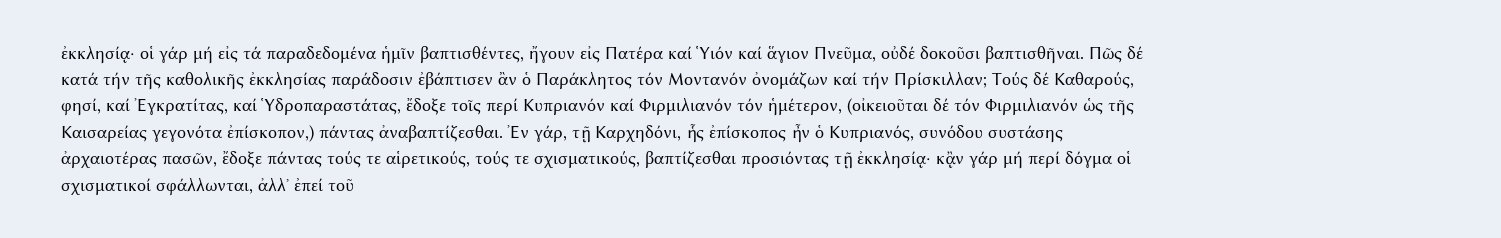ἐκκλησίᾳ∙ οἱ γάρ μή εἰς τά παραδεδομένα ἡμῖν βαπτισθέντες, ἤγουν εἰς Πατέρα καί Ὑιόν καί ἅγιον Πνεῦμα, οὐδέ δοκοῦσι βαπτισθῆναι. Πῶς δέ κατά τήν τῆς καθολικῆς ἐκκλησίας παράδοσιν ἐβάπτισεν ἂν ὁ Παράκλητος τόν Μοντανόν ὀνομάζων καί τήν Πρίσκιλλαν; Τούς δέ Καθαρούς, φησί, καί Ἐγκρατίτας, καί Ὑδροπαραστάτας, ἔδοξε τοῖς περί Κυπριανόν καί Φιρμιλιανόν τόν ἡμέτερον, (οἰκειοῦται δέ τόν Φιρμιλιανόν ὡς τῆς Καισαρείας γεγονότα ἐπίσκοπον,) πάντας ἀναβαπτίζεσθαι. Ἐν γάρ, τῇ Καρχηδόνι, ἧς ἐπίσκοπος ἦν ὁ Κυπριανός, συνόδου συστάσης ἀρχαιοτέρας πασῶν, ἔδοξε πάντας τούς τε αἱρετικούς, τούς τε σχισματικούς, βαπτίζεσθαι προσιόντας τῇ ἐκκλησίᾳ∙ κᾂν γάρ μή περί δόγμα οἱ σχισματικοί σφάλλωνται, ἀλλ᾽ ἐπεί τοῦ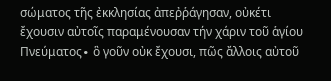σώματος τῆς ἐκκλησίας ἀπεῤῥάγησαν, οὐκέτι ἔχουσιν αὐτοῖς παραμένουσαν τήν χάριν τοῦ ἁγίου Πνεύματος∙ ὃ γοῦν οὐκ ἔχουσι, πῶς ἄλλοις αὐτοῦ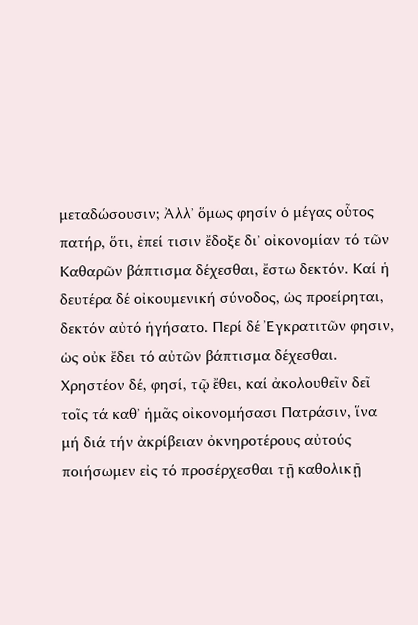μεταδώσουσιν; Ἀλλ᾽ ὅμως φησίν ὁ μέγας οὗτος πατήρ, ὅτι, ἐπεί τισιν ἔδοξε δι᾿ οἰκονομίαν τό τῶν Καθαρῶν βάπτισμα δέχεσθαι, ἔστω δεκτόν. Καί ἡ δευτέρα δέ οἰκουμενική σύνοδος, ὡς προείρηται, δεκτόν αὐτό ἡγήσατο. Περί δέ Ἐγκρατιτῶν φησιν, ὡς οὐκ ἔδει τό αὐτῶν βάπτισμα δέχεσθαι. Χρηστέον δέ, φησί, τῷ ἔθει, καί ἀκολουθεῖν δεῖ τοῖς τά καθ᾽ ἡμᾶς οἰκονομήσασι Πατράσιν, ἵνα μή διά τήν ἀκρίβειαν ὀκνηροτέρους αὐτούς ποιήσωμεν εἰς τό προσέρχεσθαι τῇ καθολικῇ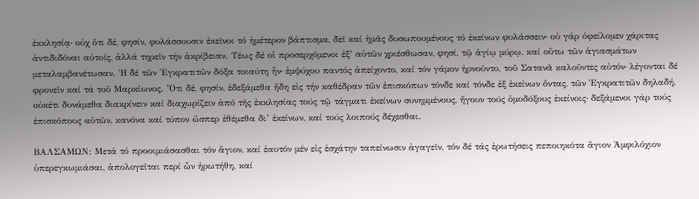ἐκκλησίᾳ∙ οὐχ ὅτι δέ, φησίν, φυλάσσουσιν ἐκεῖνοι τό ἡμέτερον βάπτισμα, δεῖ καί ἡμᾶς δυσωπουμένους τό ἐκείνων φυλάσσειν∙ οὐ γάρ ὀφείλομεν χάριτας ἀντιδιδόναι αὐτοῖς, ἀλλά τηρεῖν τήν ἀκρίβειαν. Τέως δέ οἱ προσερχόμενοι ἐξ’ αὐτῶν χριέσθωσαν, φησί, τῷ ἁγίῳ μύρῳ, καί οὕτω τῶν ἁγιασμάτων μεταλαμβανέτωσαν. Ἡ δέ τῶν Ἐγκρατιτῶν δόξα τοιαύτη ἦν∙ ἐμψύχου παντός ἀπείχοντο, καί τόν γάμον ἠρνοῦντο, τοῦ Σατανᾶ καλοῦντες αὐτόν∙ λέγονται δέ φρονεῖν καί τά τοῦ Μαρκίωνος. Ὅτι δέ, φησίν, ἐδεξάμεθα ἤδη εἰς τήν καθέδραν τῶν ἐπισκόπων τόνδε καί τόνδε ἐξ ἐκείνων ὄντας, τῶν Ἐγκρατιτῶν δηλαδή, οὐκέτι δυνάμεθα διακρίνειν καί διαχωρίζειν ἀπό τῆς ἐκκλησίας τούς τῷ τάγματι ἐκείνων συνημμένους, ἤγουν τούς ὁμοδόξους ἐκείνοις∙ δεξάμενοι γάρ τούς ἐπισκόπους αὐτῶν, κανόνα καί τύπον ὥσπερ ἐθέμεθα δι’ ἐκείνων, καί τούς λοιπούς δέχεσθαι.

ΒΑΛΣΑΜΩΝ: Μετά τό προοιμιάσασθαι τόν ἅγιον, καί ἑαυτόν μέν εἰς ἐσχάτην ταπείνωσιν ἀγαγεῖν, τόν δέ τάς ἐρωτήσεις πεποιηκότα ἅγιον Ἀμφιλόχιον ὑπερεγκωμιάσαι, ἀπολογεῖται περί ὧν ἠρωτήθη, καί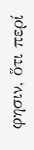φησιν, ὅτι περί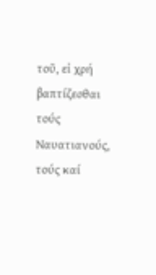τοῦ, εἰ χρή βαπτίζεσθαι τούς Ναυατιανούς, τούς καί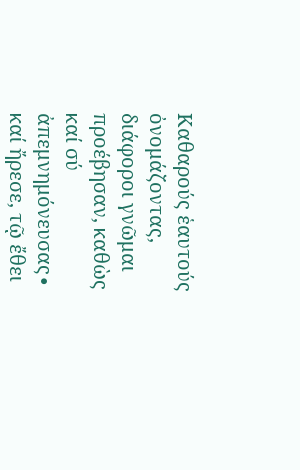Καθαρούς ἑαυτούς ὀνομάζοντας, διάφοροι γνῶμαι προέβησαν, καθὼς καί σύ ἀπεμνημόνευσας∙ καί ἤρεσε, τῷ ἔθει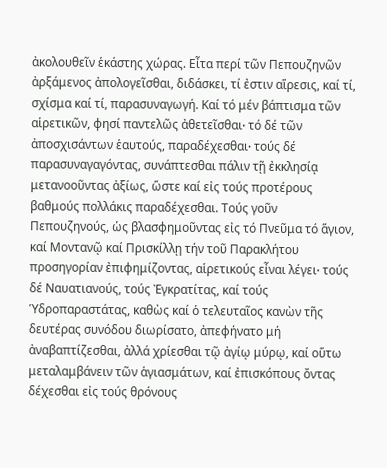ἀκολουθεῖν ἑκάστης χώρας. Εἶτα περί τῶν Πεπουζηνῶν ἀρξάμενος ἀπολογεῖσθαι, διδάσκει, τί ἐστιν αἵρεσις, καί τί, σχίσμα καί τί, παρασυναγωγή. Καί τό μέν βάπτισμα τῶν αἱρετικῶν, φησί παντελῶς ἀθετεῖσθαι∙ τό δέ τῶν ἀποσχισάντων ἑαυτούς, παραδέχεσθαι∙ τούς δέ παρασυναγαγόντας, συνάπτεσθαι πάλιν τῇ ἐκκλησίᾳ μετανοοῦντας ἀξίως, ὥστε καί εἰς τούς προτέρους βαθμούς πολλάκις παραδέχεσθαι. Τούς γοῦν Πεπουζηνούς, ὡς βλασφημοῦντας εἰς τό Πνεῦμα τό ἅγιον, καί Μοντανῷ καί Πρισκίλλῃ τήν τοῦ Παρακλήτου προσηγορίαν ἐπιφημίζοντας, αἱρετικούς εἶναι λέγει∙ τούς δέ Ναυατιανούς, τούς Ἐγκρατίτας, καί τούς Ὑδροπαραστάτας, καθὼς καί ὁ τελευταῖος κανὼν τῆς δευτέρας συνόδου διωρίσατο, ἀπεφήνατο μή ἀναβαπτίζεσθαι, ἀλλά χρίεσθαι τῷ ἀγίῳ μύρῳ, καί οὕτω μεταλαμβάνειν τῶν ἁγιασμάτων, καί ἐπισκόπους ὄντας δέχεσθαι εἰς τούς θρόνους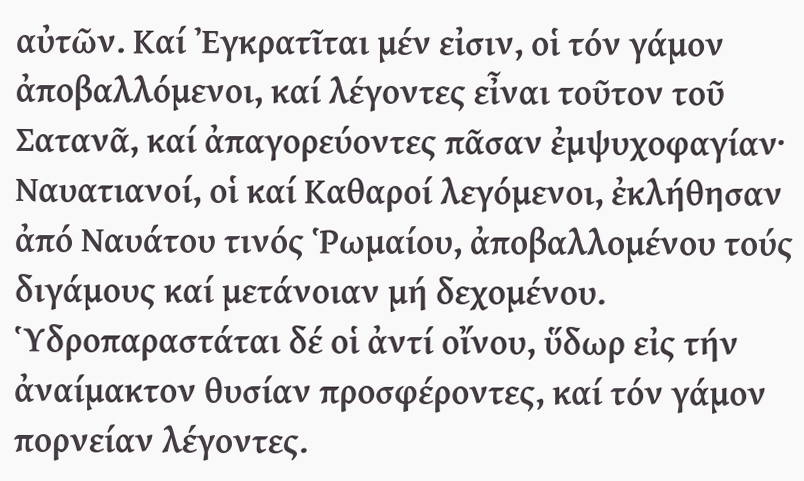αὐτῶν. Καί Ἐγκρατῖται μέν εἰσιν, οἱ τόν γάμον ἀποβαλλόμενοι, καί λέγοντες εἶναι τοῦτον τοῦ Σατανᾶ, καί ἀπαγορεύοντες πᾶσαν ἐμψυχοφαγίαν∙ Ναυατιανοί, οἱ καί Καθαροί λεγόμενοι, ἐκλήθησαν ἀπό Ναυάτου τινός Ῥωμαίου, ἀποβαλλομένου τούς διγάμους καί μετάνοιαν μή δεχομένου. Ὑδροπαραστάται δέ οἱ ἀντί οἴνου, ὕδωρ εἰς τήν ἀναίμακτον θυσίαν προσφέροντες, καί τόν γάμον πορνείαν λέγοντες.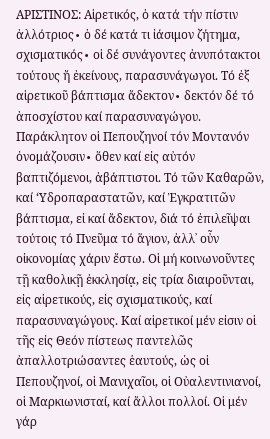ΑΡΙΣΤΙΝΟΣ: Αἱρετικός, ὁ κατά τήν πίστιν ἀλλότριος∙ ὁ δέ κατά τι ἰάσιμον ζήτημα, σχισματικός∙ οἱ δέ συνάγοντες ἀνυπότακτοι τούτους ἤ ἐκείνους, παρασυνάγωγοι. Τό ἐξ αἱρετικοῦ βάπτισμα ἄδεκτον∙ δεκτόν δέ τό ἀποσχίστου καί παρασυναγώγου. Παράκλητον οἱ Πεπουζηνοί τόν Μοντανόν ὀνομάζουσιν∙ ὅθεν καί εἰς αὐτόν βαπτιζόμενοι, ἀβάπτιστοι. Τό τῶν Καθαρῶν, καί ‘Υδροπαραστατῶν, καί Ἐγκρατιτῶν βάπτισμα, εἰ καί ἄδεκτον, διά τό ἐπιλεῖψαι τούτοις τό Πνεῦμα τό ἅγιον, ἀλλ᾽ οὖν οἰκονομίας χάριν ἔστω. Οἱ μή κοινωνοῦντες τῇ καθολικῇ ἐκκλησίᾳ, εἰς τρία διαιροῦνται, εἰς αἱρετικούς, εἰς σχισματικούς, καί παρασυναγώγους. Καί αἱρετικοί μέν εἰσιν οἱ τῆς εἰς Θεόν πίστεως παντελῶς ἀπαλλοτριώσαντες ἑαυτούς, ὡς οἱ Πεπουζηνοί, οἱ Μανιχαῖοι, οἱ Οὐαλεντινιανοί, οἱ Μαρκιωνισταί, καί ἄλλοι πολλοί. Οἱ μέν γάρ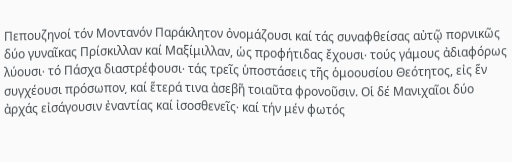Πεπουζηνοί τόν Μοντανόν Παράκλητον ὀνομάζουσι καί τάς συναφθείσας αὐτῷ πορνικῶς δύο γυναῖκας Πρίσκιλλαν καί Μαξίμιλλαν, ὡς προφήτιδας ἔχουσι∙ τούς γάμους ἀδιαφόρως λύουσι∙ τό Πάσχα διαστρέφουσι∙ τάς τρεῖς ὑποστάσεις τῆς ὁμοουσίου Θεότητος, εἰς ἕν συγχέουσι πρόσωπον͵ καί ἕτερά τινα ἀσεβῆ τοιαῦτα φρονοῦσιν. Οἱ δέ Μανιχαῖοι δύο ἀρχάς εἰσάγουσιν ἐναντίας καί ἰσοσθενεῖς∙ καί τήν μέν φωτός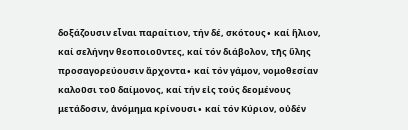δοξάζουσιν εἶναι παραίτιον, τήν δέ, σκότους∙ καί ἥλιον, καί σελήνην θεοποιοῦντες, καί τόν διάβολον, τῆς ὕλης προσαγορεύουσιν ἄρχοντα∙ καί τόν γάμον, νομοθεσίαν καλοῦσι τοῦ δαίμονος, καί τήν εἰς τούς δεομένους μετάδοσιν, ἀνόμημα κρίνουσι∙ καί τόν Κύριον, οὐδέν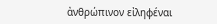ἀνθρώπινον εἰληφέναι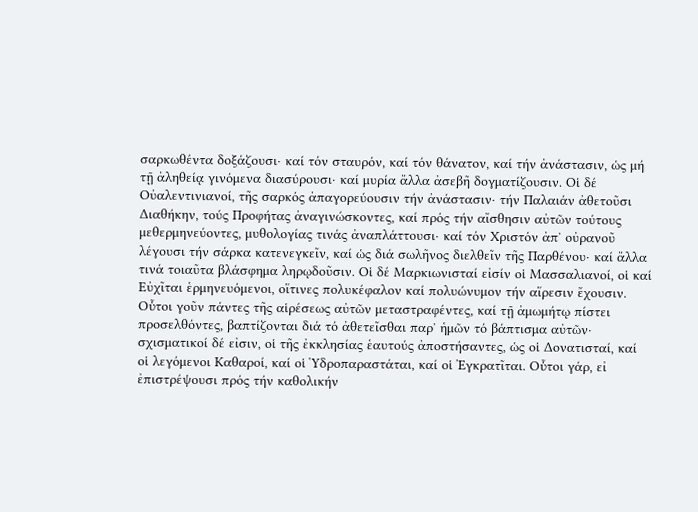σαρκωθέντα δοξάζουσι∙ καί τόν σταυρόν, καί τόν θάνατον, καί τήν ἀνάστασιν, ὡς μή τῇ ἀληθείᾳ γινόμενα διασύρουσι∙ καί μυρία ἄλλα ἀσεβῆ δογματίζουσιν. Οἱ δέ Οὐαλεντινιανοί, τῆς σαρκός ἀπαγορεύουσιν τήν ἀνάστασιν∙ τήν Παλαιάν ἀθετοῦσι Διαθήκην, τούς Προφήτας ἀναγινώσκοντες, καί πρός τήν αἴσθησιν αὐτῶν τούτους μεθερμηνεύοντες, μυθολογίας τινάς ἀναπλάττουσι∙ καί τόν Χριστόν ἀπ᾽ οὐρανοῦ λέγουσι τήν σάρκα κατενεγκεῖν, καί ὡς διά σωλῆνος διελθεῖν τῆς Παρθένου∙ καί ἄλλα τινά τοιαῦτα βλάσφημα ληρῳδοῦσιν. Οἱ δέ Μαρκιωνισταί εἰσίν οἱ Μασσαλιανοί, οἱ καί Εὐχῖται ἑρμηνευόμενοι, οἵτινες πολυκέφαλον καί πολυώνυμον τήν αἵρεσιν ἔχουσιν. Οὗτοι γοῦν πάντες τῆς αἱρέσεως αὐτῶν μεταστραφέντες, καί τῇ ἀμωμήτῳ πίστει προσελθόντες, βαπτίζονται διά τό ἀθετεῖσθαι παρ᾿ ἡμῶν τό βάπτισμα αὐτῶν∙ σχισματικοί δέ εἰσιν, οἱ τῆς ἐκκλησίας ἑαυτούς ἀποστήσαντες, ὡς οἱ Δονατισταί, καί οἱ λεγόμενοι Καθαροί, καί οἱ Ὑδροπαραστάται, καί οἱ Ἐγκρατῖται. Οὗτοι γάρ, εἰ ἐπιστρέψουσι πρός τήν καθολικήν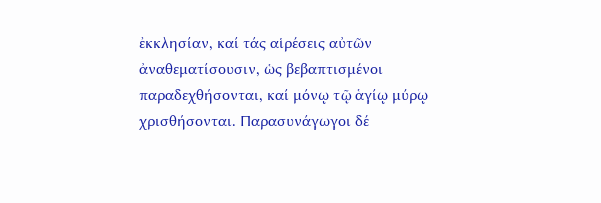ἐκκλησίαν, καί τάς αἱρέσεις αὐτῶν ἀναθεματίσουσιν, ὡς βεβαπτισμένοι παραδεχθήσονται, καί μόνῳ τῷ ἁγίῳ μύρῳ χρισθήσονται. Παρασυνάγωγοι δέ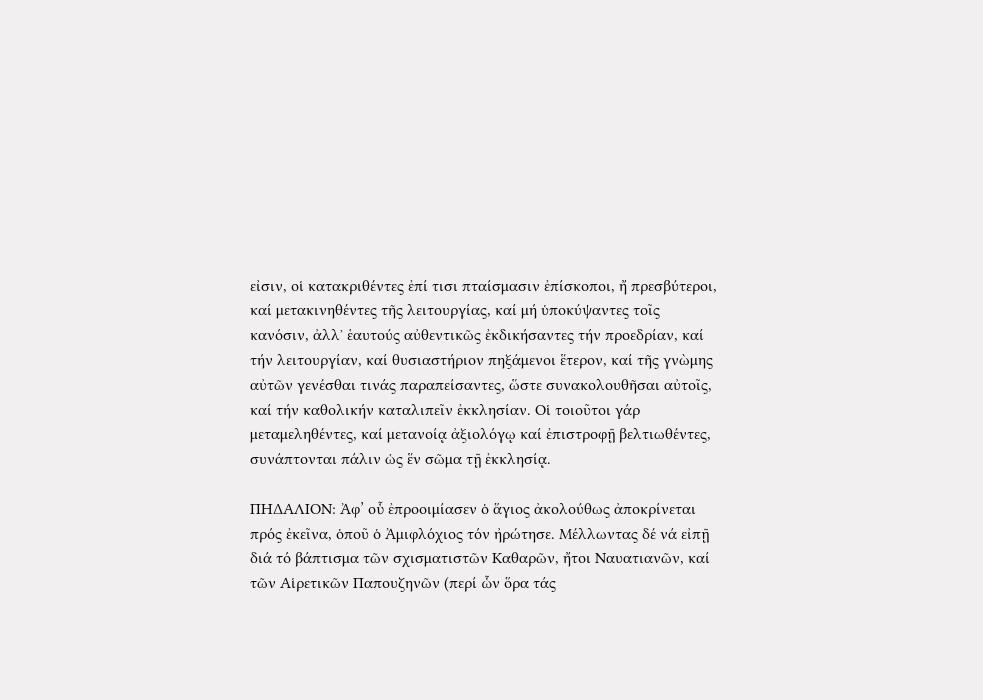εἰσιν, οἱ κατακριθέντες ἐπί τισι πταίσμασιν ἐπίσκοποι, ἤ πρεσβύτεροι, καί μετακινηθέντες τῆς λειτουργίας, καί μή ὑποκύψαντες τοῖς κανόσιν, ἀλλ᾽ ἑαυτούς αὐθεντικῶς ἐκδικήσαντες τήν προεδρίαν, καί τήν λειτουργίαν, καί θυσιαστήριον πηξάμενοι ἕτερον, καί τῆς γνὼμης αὐτῶν γενέσθαι τινάς παραπείσαντες, ὥστε συνακολουθῆσαι αὐτοῖς, καί τήν καθολικήν καταλιπεῖν ἐκκλησίαν. Οἱ τοιοῦτοι γάρ μεταμεληθέντες, καί μετανοίᾳ ἀξιολόγῳ καί ἐπιστροφῇ βελτιωθέντες, συνάπτονται πάλιν ὡς ἕν σῶμα τῇ ἐκκλησίᾳ.

ΠΗΔΑΛΙΟΝ: Ἀφ’ οὗ ἐπροοιμίασεν ὁ ἅγιος ἀκολούθως ἀποκρίνεται πρός ἐκεῖνα, ὁποῦ ὁ Ἀμιφλόχιος τόν ἠρώτησε. Μέλλωντας δέ νά εἰπῇ διά τό βάπτισμα τῶν σχισματιστῶν Καθαρῶν, ἤτοι Ναυατιανῶν, καί τῶν Αἱρετικῶν Παπουζηνῶν (περί ὧν ὅρα τάς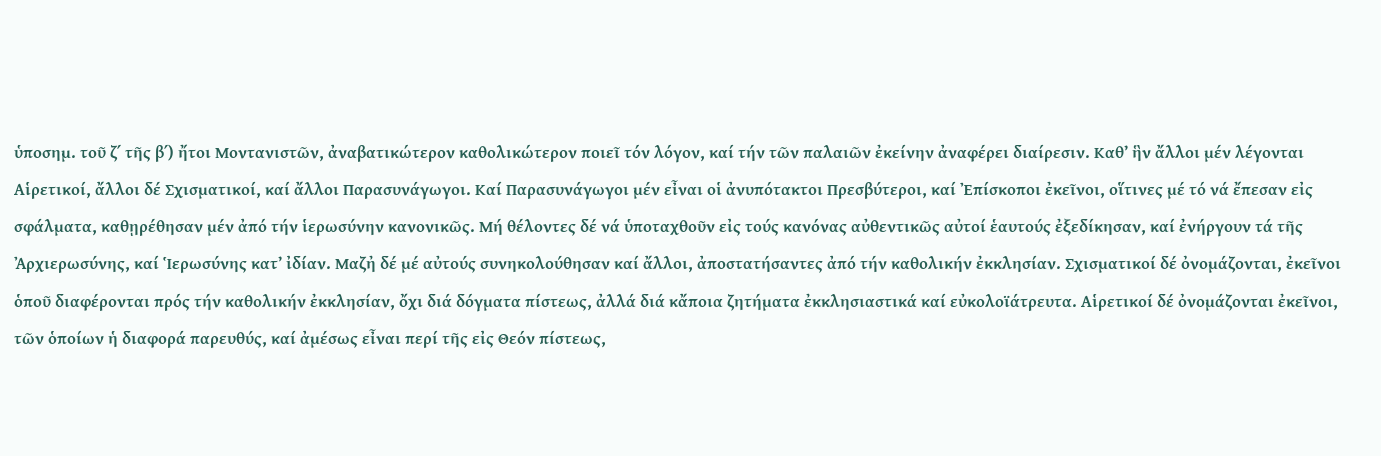ὑποσημ. τοῦ ζ΄ τῆς β΄) ἤτοι Μοντανιστῶν, ἀναβατικώτερον καθολικώτερον ποιεῖ τόν λόγον, καί τήν τῶν παλαιῶν ἐκείνην ἀναφέρει διαίρεσιν. Καθ’ ἣν ἄλλοι μέν λέγονται Αἱρετικοί, ἄλλοι δέ Σχισματικοί, καί ἄλλοι Παρασυνάγωγοι. Καί Παρασυνάγωγοι μέν εἶναι οἱ ἀνυπότακτοι Πρεσβύτεροι, καί Ἐπίσκοποι ἐκεῖνοι, οἵτινες μέ τό νά ἔπεσαν εἰς σφάλματα, καθῃρέθησαν μέν ἀπό τήν ἱερωσύνην κανονικῶς. Μή θέλοντες δέ νά ὑποταχθοῦν εἰς τούς κανόνας αὐθεντικῶς αὐτοί ἑαυτούς ἐξεδίκησαν, καί ἐνήργουν τά τῆς Ἀρχιερωσύνης, καί Ἱερωσύνης κατ’ ἰδίαν. Μαζἠ δέ μέ αὐτούς συνηκολούθησαν καί ἄλλοι, ἀποστατήσαντες ἀπό τήν καθολικήν ἐκκλησίαν. Σχισματικοί δέ ὀνομάζονται, ἐκεῖνοι ὁποῦ διαφέρονται πρός τήν καθολικήν ἐκκλησίαν, ὄχι διά δόγματα πίστεως, ἀλλά διά κἄποια ζητήματα ἐκκλησιαστικά καί εὐκολοϊάτρευτα. Αἱρετικοί δέ ὀνομάζονται ἐκεῖνοι, τῶν ὁποίων ἡ διαφορά παρευθύς, καί ἀμέσως εἶναι περί τῆς εἰς Θεόν πίστεως,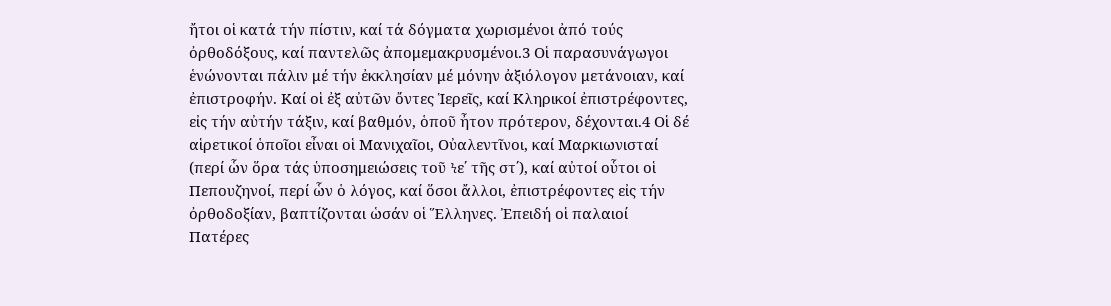ἤτοι οἱ κατά τήν πίστιν, καί τά δόγματα χωρισμένοι ἀπό τούς ὀρθοδόξους, καί παντελῶς ἀπομεμακρυσμένοι.3 Οἱ παρασυνάγωγοι ἑνώνονται πάλιν μέ τήν ἐκκλησίαν μέ μόνην ἀξιόλογον μετάνοιαν, καί ἐπιστροφήν. Καί οἱ ἐξ αὐτῶν ὄντες Ἱερεῖς, καί Κληρικοί ἐπιστρέφοντες, εἰς τήν αὐτήν τάξιν, καί βαθμόν, ὁποῦ ἦτον πρότερον, δέχονται.4 Οἱ δέ αἱρετικοί ὁποῖοι εἶναι οἱ Μανιχαῖοι, Οὐαλεντῖνοι, καί Μαρκιωνισταί (περί ὧν ὅρα τάς ὑποσημειώσεις τοῦ Ϟε΄ τῆς στ΄), καί αὐτοί οὗτοι οἱ Πεπουζηνοί, περί ὧν ὁ λόγος, καί ὅσοι ἄλλοι, ἐπιστρέφοντες εἰς τήν ὀρθοδοξίαν, βαπτίζονται ὡσάν οἱ Ἕλληνες. Ἐπειδή οἱ παλαιοί Πατέρες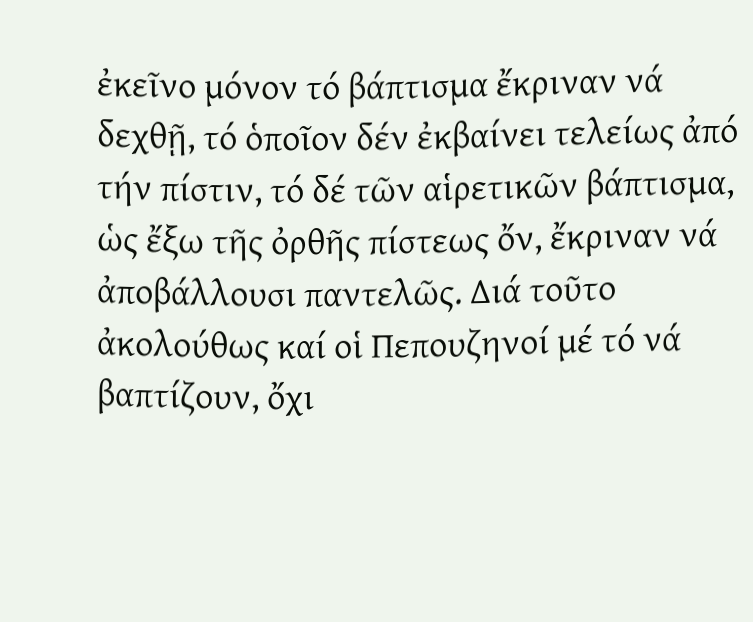ἐκεῖνο μόνον τό βάπτισμα ἔκριναν νά δεχθῇ, τό ὁποῖον δέν ἐκβαίνει τελείως ἀπό τήν πίστιν, τό δέ τῶν αἱρετικῶν βάπτισμα, ὡς ἔξω τῆς ὀρθῆς πίστεως ὄν, ἔκριναν νά ἀποβάλλουσι παντελῶς. Διά τοῦτο ἀκολούθως καί οἱ Πεπουζηνοί μέ τό νά βαπτίζουν, ὄχι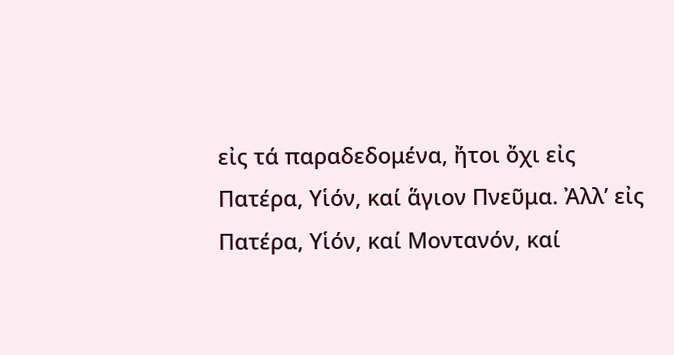εἰς τά παραδεδομένα, ἤτοι ὄχι εἰς Πατέρα, Υἱόν, καί ἅγιον Πνεῦμα. Ἀλλ’ εἰς Πατέρα, Υἱόν, καί Μοντανόν, καί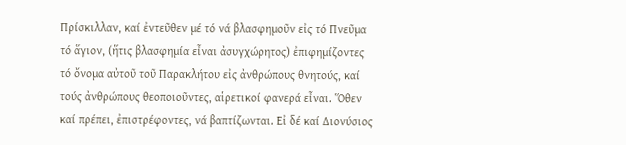Πρίσκιλλαν, καί ἐντεῦθεν μέ τό νά βλασφημοῦν εἰς τό Πνεῦμα τό ἅγιον, (ἥτις βλασφημία εἶναι ἀσυγχώρητος) ἐπιφημίζοντες τό ὄνομα αὐτοῦ τοῦ Παρακλήτου εἰς ἀνθρώπους θνητούς, καί τούς ἀνθρώπους θεοποιοῦντες, αἱρετικοί φανερά εἶναι. Ὅθεν καί πρέπει, ἐπιστρέφοντες, νά βαπτίζωνται. Εἰ δέ καί Διονύσιος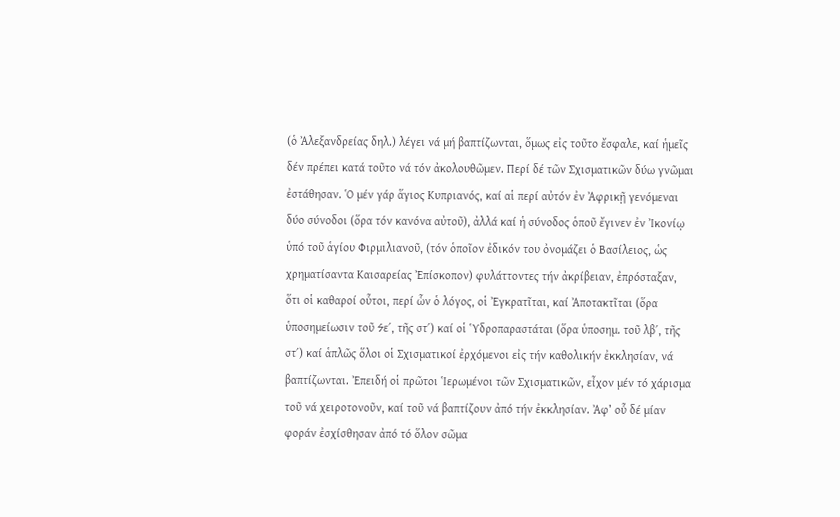(ὁ Ἀλεξανδρείας δηλ.) λέγει νά μή βαπτίζωνται, ὅμως εἰς τοῦτο ἔσφαλε, καί ἡμεῖς δέν πρέπει κατά τοῦτο νά τόν ἀκολουθῶμεν. Περί δέ τῶν Σχισματικῶν δύω γνῶμαι ἐστάθησαν. Ὁ μέν γάρ ἅγιος Κυπριανός, καί αἱ περί αὐτόν ἐν Ἀφρικῇ γενόμεναι δύο σύνοδοι (ὅρα τόν κανόνα αὐτοῦ), ἀλλά καί ἡ σύνοδος ὁποῦ ἔγινεν ἐν Ἰκονίῳ ὑπό τοῦ ἁγίου Φιρμιλιανοῦ, (τόν ὁποῖον ἐδικόν του ὀνομάζει ὁ Βασίλειος, ὡς χρηματίσαντα Καισαρείας Ἐπίσκοπον) φυλάττοντες τήν ἀκρίβειαν, ἐπρόσταξαν, ὅτι οἱ καθαροί οὗτοι, περί ὧν ὁ λόγος, οἱ Ἐγκρατῖται, καί Ἀποτακτῖται (ὅρα ὑποσημείωσιν τοῦ Ϟε΄, τῆς στ΄) καί οἱ Ὑδροπαραστάται (ὅρα ὑποσημ. τοῦ λβ΄, τῆς στ΄) καί ἁπλῶς ὅλοι οἱ Σχισματικοί ἐρχόμενοι εἰς τήν καθολικήν ἐκκλησίαν, νά βαπτίζωνται. Ἐπειδή οἱ πρῶτοι Ἱερωμένοι τῶν Σχισματικῶν, εἶχον μέν τό χάρισμα τοῦ νά χειροτονοῦν, καί τοῦ νά βαπτίζουν ἀπό τήν ἐκκλησίαν. Ἀφ’ οὗ δέ μίαν φοράν ἐσχίσθησαν ἀπό τό ὅλον σῶμα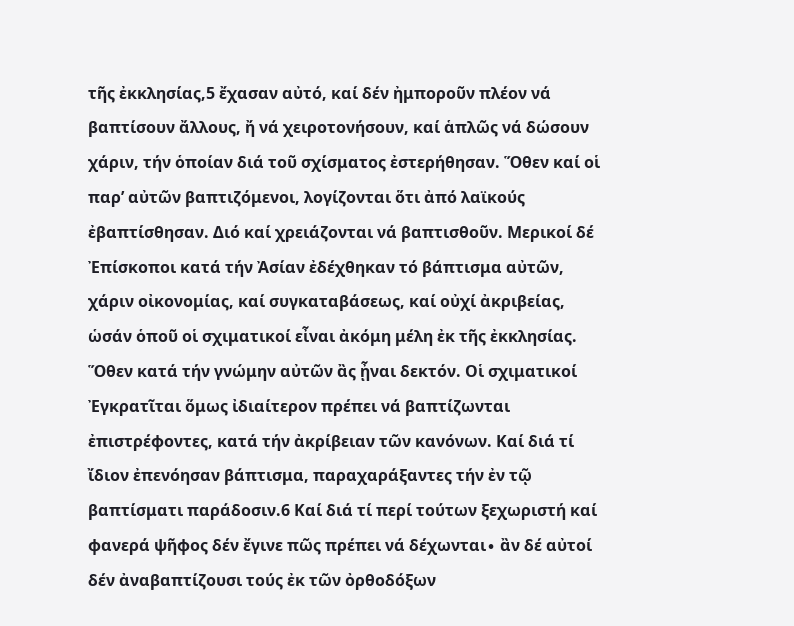τῆς ἐκκλησίας,5 ἔχασαν αὐτό, καί δέν ἠμποροῦν πλέον νά βαπτίσουν ἄλλους, ἤ νά χειροτονήσουν, καί ἁπλῶς νά δώσουν χάριν, τήν ὁποίαν διά τοῦ σχίσματος ἐστερήθησαν. Ὅθεν καί οἱ παρ’ αὐτῶν βαπτιζόμενοι, λογίζονται ὅτι ἀπό λαϊκούς ἐβαπτίσθησαν. Διό καί χρειάζονται νά βαπτισθοῦν. Μερικοί δέ Ἐπίσκοποι κατά τήν Ἀσίαν ἐδέχθηκαν τό βάπτισμα αὐτῶν, χάριν οἰκονομίας, καί συγκαταβάσεως, καί οὐχί ἀκριβείας, ὡσάν ὁποῦ οἱ σχιματικοί εἶναι ἀκόμη μέλη ἐκ τῆς ἐκκλησίας. Ὅθεν κατά τήν γνώμην αὐτῶν ἂς ᾖναι δεκτόν. Οἱ σχιματικοί Ἐγκρατῖται ὅμως ἰδιαίτερον πρέπει νά βαπτίζωνται ἐπιστρέφοντες, κατά τήν ἀκρίβειαν τῶν κανόνων. Καί διά τί ἴδιον ἐπενόησαν βάπτισμα, παραχαράξαντες τήν ἐν τῷ βαπτίσματι παράδοσιν.6 Καί διά τί περί τούτων ξεχωριστή καί φανερά ψῆφος δέν ἔγινε πῶς πρέπει νά δέχωνται∙ ἂν δέ αὐτοί δέν ἀναβαπτίζουσι τούς ἐκ τῶν ὀρθοδόξων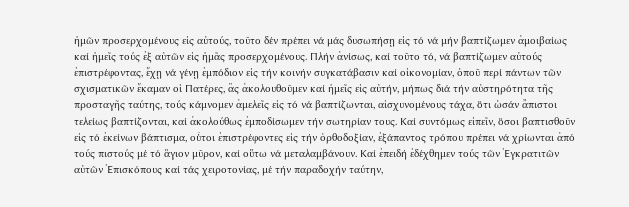ἡμῶν προσερχομένους εἰς αὐτούς, τοῦτο δέν πρέπει νά μάς δυσωπήσῃ εἰς τό νά μήν βαπτίζωμεν ἀμοιβαίως καί ἡμεῖς τούς ἐξ αὐτῶν εἰς ἡμᾶς προσερχομένους. Πλήν ἀνίσως, καί τοῦτο τό, νά βαπτίζωμεν αὐτούς ἐπιστρέφοντας, ἔχῃ νά γένῃ ἐμπόδιον εἰς τήν κοινήν συγκατάβασιν καί οἰκονομίαν, ὁποῦ περί πάντων τῶν σχισματικῶν ἔκαμαν οἱ Πατέρες, ἂς ἀκολουθοῦμεν καί ἡμεῖς εἰς αὐτήν, μήπως διά τήν αὐστηρότητα τῆς προσταγῆς ταύτης, τούς κάμνομεν ἀμελεῖς εἰς τό νά βαπτίζωνται, αἰσχυνομένους τάχα, ὅτι ὡσάν ἄπιστοι τελείως βαπτίζονται, καί ἀκολούθως ἐμποδίσωμεν τήν σωτηρίαν τους. Καί συντόμως εἰπεῖν, ὅσοι βαπτισθοῦν εἰς τό ἐκείνων βάπτισμα, οὗτοι ἐπιστρέφοντες εἰς τήν ὀρθοδοξίαν, ἐξάπαντος τρόπου πρέπει νά χρίωνται ἀπό τούς πιστούς μέ τό ἅγιον μῦρον, καί οὕτω νά μεταλαμβάνουν. Καί ἐπειδή ἐδέχθημεν τούς τῶν Ἐγκρατιτῶν αὐτῶν Ἐπισκόπους καί τάς χειροτονίας, μέ τήν παραδοχήν ταύτην,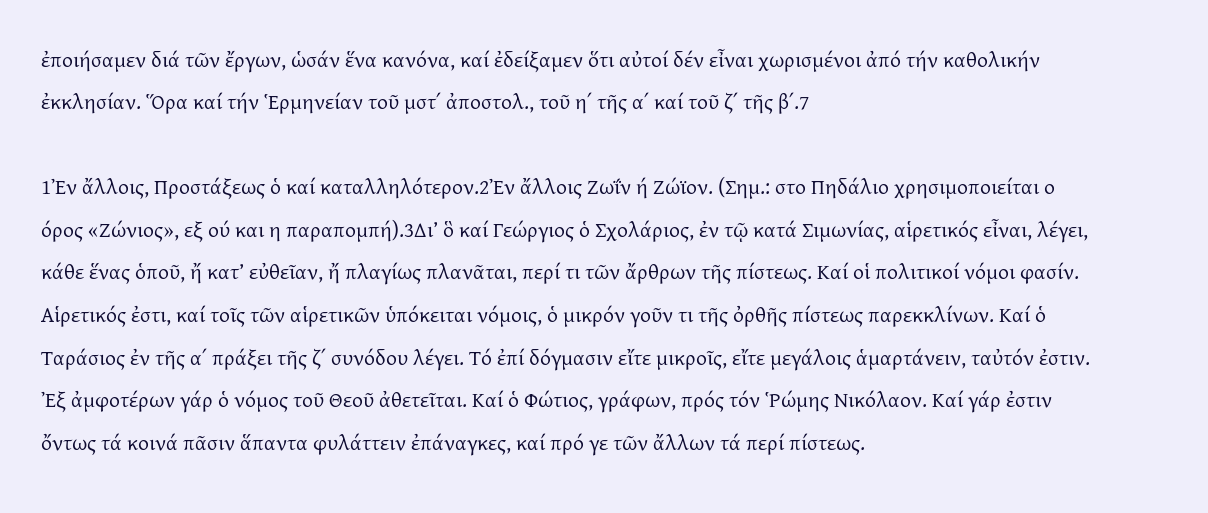ἐποιήσαμεν διά τῶν ἔργων, ὡσάν ἕνα κανόνα, καί ἐδείξαμεν ὅτι αὐτοί δέν εἶναι χωρισμένοι ἀπό τήν καθολικήν ἐκκλησίαν. Ὅρα καί τήν Ἑρμηνείαν τοῦ μστ΄ ἀποστολ., τοῦ η΄ τῆς α΄ καί τοῦ ζ΄ τῆς β΄.7

1Ἐν ἄλλοις, Προστάξεως ὁ καί καταλληλότερον.2Ἐν ἄλλοις Ζωΐν ή Ζώϊον. (Σημ.: στο Πηδάλιο χρησιμοποιείται ο όρος «Ζώνιος», εξ ού και η παραπομπή).3Δι’ ὃ καί Γεώργιος ὁ Σχολάριος, ἐν τῷ κατά Σιμωνίας, αἱρετικός εἶναι, λέγει, κάθε ἕνας ὁποῦ, ἤ κατ’ εὐθεῖαν, ἤ πλαγίως πλανᾶται, περί τι τῶν ἄρθρων τῆς πίστεως. Καί οἱ πολιτικοί νόμοι φασίν. Αἱρετικός ἐστι, καί τοῖς τῶν αἱρετικῶν ὑπόκειται νόμοις, ὁ μικρόν γοῦν τι τῆς ὀρθῆς πίστεως παρεκκλίνων. Καί ὁ Ταράσιος ἐν τῆς α΄ πράξει τῆς ζ΄ συνόδου λέγει. Τό ἐπί δόγμασιν εἴτε μικροῖς, εἴτε μεγάλοις ἁμαρτάνειν, ταὐτόν ἐστιν. Ἐξ ἀμφοτέρων γάρ ὁ νόμος τοῦ Θεοῦ ἀθετεῖται. Καί ὁ Φώτιος, γράφων, πρός τόν Ῥώμης Νικόλαον. Καί γάρ ἐστιν ὄντως τά κοινά πᾶσιν ἅπαντα φυλάττειν ἐπάναγκες, καί πρό γε τῶν ἄλλων τά περί πίστεως.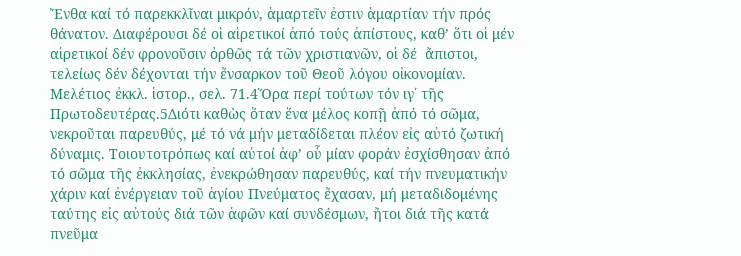Ἔνθα καί τό παρεκκλῖναι μικρόν, ἁμαρτεῖν ἐστιν ἁμαρτίαν τήν πρός θάνατον. Διαφέρουσι δέ οἱ αἱρετικοί ἀπό τούς ἀπίστους, καθ’ ὅτι οἱ μέν αἱρετικοί δέν φρονοῦσιν ὀρθῶς τά τῶν χριστιανῶν, οἱ δέ  ἄπιστοι, τελείως δέν δέχονται τήν ἔνσαρκον τοῦ Θεοῦ λόγου οἰκονομίαν. Μελέτιος ἐκκλ. ἱστορ., σελ. 71.4Ὅρα περί τούτων τόν ιγ΄ τῆς Πρωτοδευτέρας.5Διότι καθὼς ὅταν ἕνα μέλος κοπῇ ἀπό τό σῶμα, νεκροῦται παρευθύς, μέ τό νά μήν μεταδίδεται πλέον εἰς αὐτό ζωτική δύναμις. Τοιουτοτρόπως καί αὐτοί ἀφ’ οὗ μίαν φοράν ἐσχίσθησαν ἀπό τό σῶμα τῆς ἐκκλησίας, ἐνεκρώθησαν παρευθύς, καί τήν πνευματικήν χάριν καί ἐνέργειαν τοῦ ἁγίου Πνεύματος ἔχασαν, μή μεταδιδομένης ταύτης εἰς αὐτούς διά τῶν ἁφῶν καί συνδέσμων, ἤτοι διά τῆς κατά πνεῦμα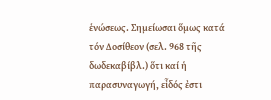ἑνώσεως. Σημείωσαι ὅμως κατά τόν Δοσίθεον (σελ. 968 τῆς δωδεκαβίβλ.) ὅτι καί ἡ παρασυναγωγή, εἶδός ἐστι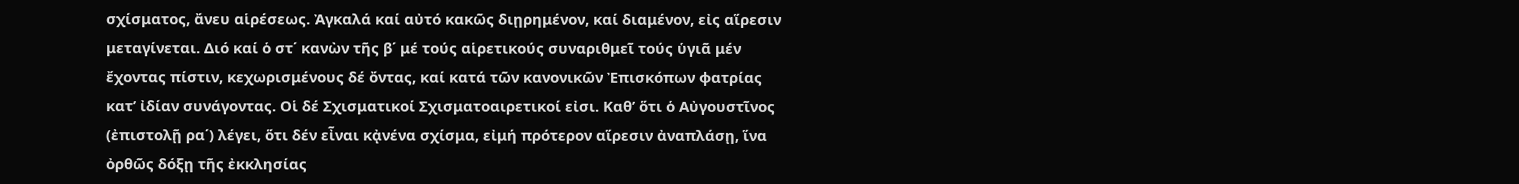σχίσματος, ἄνευ αἱρέσεως. Ἀγκαλά καί αὐτό κακῶς διῃρημένον, καί διαμένον, εἰς αἵρεσιν μεταγίνεται. Διό καί ὁ στ΄ κανὼν τῆς β΄ μέ τούς αἱρετικούς συναριθμεῖ τούς ὑγιᾶ μέν ἔχοντας πίστιν, κεχωρισμένους δέ ὄντας, καί κατά τῶν κανονικῶν Ἐπισκόπων φατρίας κατ’ ἰδίαν συνάγοντας. Οἱ δέ Σχισματικοί Σχισματοαιρετικοί εἰσι. Καθ’ ὅτι ὁ Αὐγουστῖνος (ἐπιστολῇ ρα΄) λέγει, ὅτι δέν εἶναι κᾀνένα σχίσμα, εἰμή πρότερον αἵρεσιν ἀναπλάσῃ, ἵνα ὀρθῶς δόξῃ τῆς ἐκκλησίας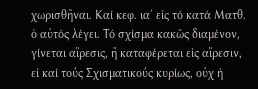χωρισθῆναι. Καί κεφ. ια΄ εἰς τό κατά Ματθ. ὁ αὐτός λέγει. Τό σχίσμα κακῶς διαμένον, γίνεται αἵρεσις, ἤ καταφέρεται εἰς αἵρεσιν, εἰ καί τούς Σχισματικούς κυρίως, οὐχ ἡ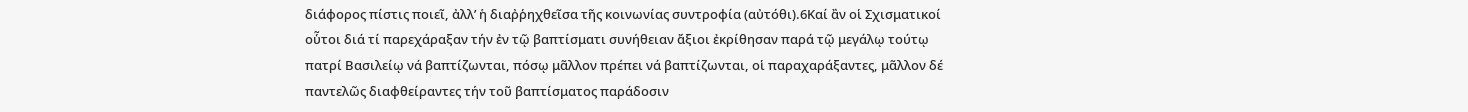διάφορος πίστις ποιεῖ, ἀλλ’ ἡ διαῤῥηχθεῖσα τῆς κοινωνίας συντροφία (αὐτόθι).6Καί ἂν οἱ Σχισματικοί οὗτοι διά τί παρεχάραξαν τήν ἐν τῷ βαπτίσματι συνήθειαν ἄξιοι ἐκρίθησαν παρά τῷ μεγάλῳ τούτῳ πατρί Βασιλείῳ νά βαπτίζωνται, πόσῳ μᾶλλον πρέπει νά βαπτίζωνται, οἱ παραχαράξαντες, μᾶλλον δέ παντελῶς διαφθείραντες τήν τοῦ βαπτίσματος παράδοσιν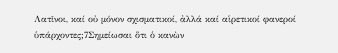Λατῖνοι, καί οὐ μόνον σχισματικοί, ἀλλά καί αἱρετικοί φανεροί ὑπάρχοντες;7Σημείωσαι ὅτι ὁ κανὼν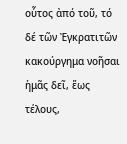οὗτος ἀπό τοῦ, τό δέ τῶν Ἐγκρατιτῶν κακούργημα νοῆσαι ἡμᾶς δεῖ, ἕως τέλους,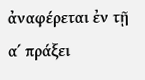ἀναφέρεται ἐν τῇ α΄ πράξει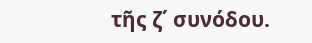τῆς ζ΄ συνόδου.